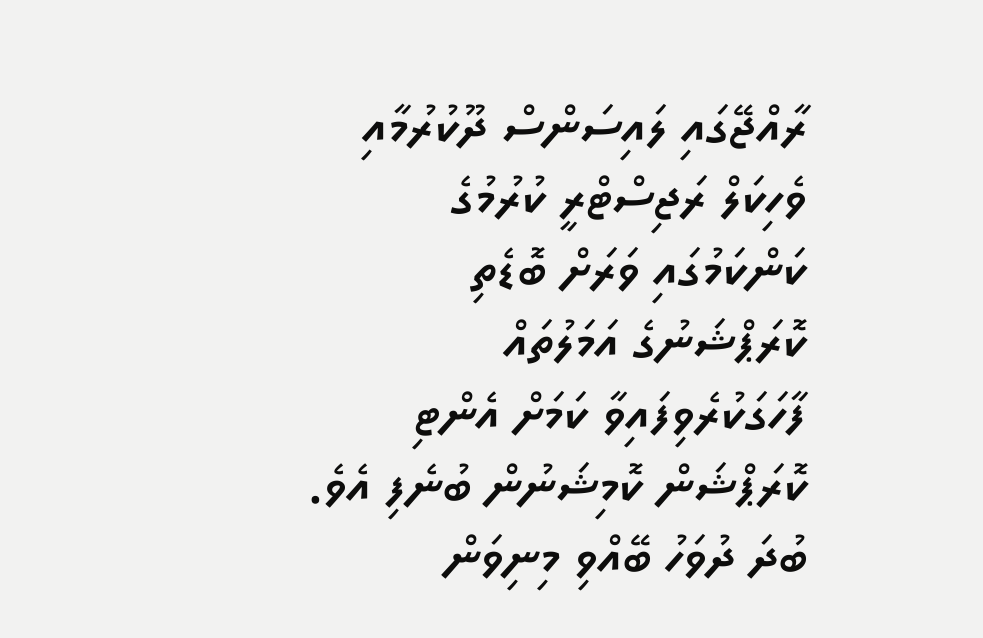ރާއްޖޭގައި ލައިސަންސް ދޫކުރުމާއި ވެހިކަލް ރަޖިސްޓްރީ ކުރުމުގެ ކަންކަމުގައި ވަރަށް ބޮޑެތި ކޮރަޕްޝަނުގެ އަމަލުތައް ފާހަގަކުރެވިފައިވާ ކަމަށް އެންޓި ކޮރަޕްޝަން ކޮމިޝަނުން ބުނެފި އެވެ.
ބުދަ ދުވަހު ބޭއްވި މިނިވަން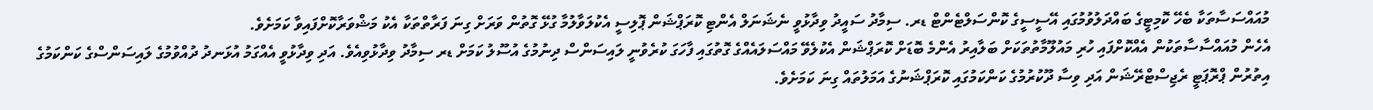މުއައްސަސާތަކާ ބެހޭ ކޮމިޓީގެ ބައްދަލުވުމުގައި އޭސީސީގެ ކޮންސަލްޓެންޓް ޑރ. ސިމާދު ސައީދު ވިދާޅުވީ ނެޝަނަލް އެންޓި ކޮރަޕްޝަން ޕޮލިސީ އެކުލަވާލުމާ ގުޅޭ ގޮތުން ވަރަށް ގިނަ ފަރާތްތަކާ އެކު މަޝްވަރާކޮށްފައިވާ ކަމަށެވެ.
އެހެން މުއައްސާސާތަކުން އެއްކޮށްފައި ހުރި މައުލޫމާތުތަކަށް ބަލާއިރު އެންމެ ބޮޑަށް ކޮރަޕްޝަން އެކުލެވޭ މައްސަލައެއްގެ ގޮތުގައި ފާހަގަ ކުރެވުނީ ލައިސަންސް ދިނުމުގެ އުސޫލު ކަމަށް ޑރ ސިމާދު ވިދާޅުވިއެވެ. އަދި ވިދާޅުވީ އެއްގަމު އުޅަނދު ދުއްވުމުގެ ލައިސަންސްގެ ކަންކަމުގެ އިތުރުން ޕްރޮޕަޓީ ރެޖިސްޓްރޭޝަން އަދި ވިސާ ދޫކުރުމުގެ ކަންކަމުގައި ކޮރަޕްޝަނުގެ އަމަލުތައް ގިނަ ކަމަށެވެ.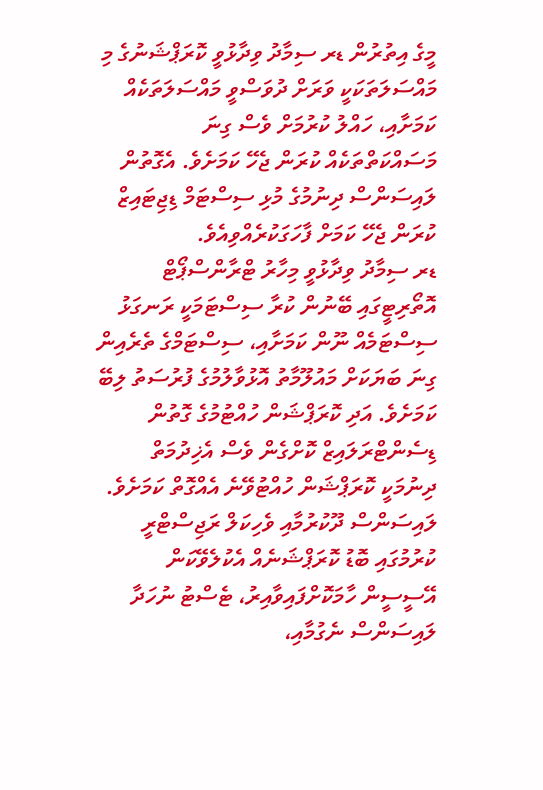މީގެ އިތުރުން ޑރ ސިމާދު ވިދާޅުވީ ކޮރަޕްޝަނުގެ މި މައްސަލަތަކަކީ ވަރަށް ދުވަސްވީ މައްސަލަތަކެއް ކަމަށާއި، ހައްލު ކުރުމަށް ވެސް ގިނަ މަސައްކަތްތަކެއް ކުރަން ޖެހޭ ކަމަށެވެ. އެގޮތުން ލައިސަންސް ދިނުމުގެ މުޅި ސިސްޓަމް ޑިޖިޓައިޒް ކުރަން ޖެހޭ ކަމަށް ފާހަގަކުރެއްވިއެވެ.
ޑރ ސިމާދު ވިދާޅުވީ މިހާރު ޓްރާންސްޕޯޓް އޮތޯރިޓީގައި ބޭނުން ކުރާ ސިސްޓަމަކީ ރަނގަޅު ސިސްޓަމެއް ނޫން ކަމަށާއި، ސިސްޓަމްގެ ތެރެއިން ގިނަ ބަޔަކަށް މައުލޫމާތު އޮޅުވާލުމުގެ ފުރުސަތު ލިބޭ ކަމަށެވެ. އަދި ކޮރަޕްޝަން ހުއްޓުމުގެ ގޮތުން ޑިސެންޓްރަލައިޒް ކޮށްގެން ވެސް އެޚިދުމަތް ދިނުމަކީ ކޮރަޕްޝަން ހުއްޓުވޭނެ އެއްގޮތް ކަމަށެވެ.
ލައިސަންސް ދޫކުރުމާއި ވެހިކަލް ރަޖިސްޓްރީ ކުރުމުގައި ބޮޑު ކޮރަޕްޝަނެއް އެކުލެވޭކަން އޭސީސީން ހާމަކޮށްފައިވާއިރު، ޓެސްޓު ނުހަދާ ލައިސަންސް ނެގުމާއި،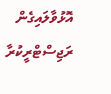އޮޅުވާލައިގެން ރަޖިސްޓްރީކުރާ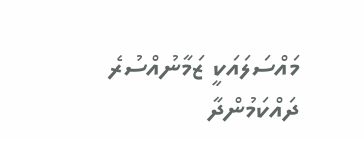މައްސަލައަކީ ޒަމާނުއްސުރެ ދައްކަމުންދާ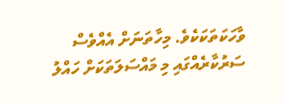ވާހަކަތަކަކެވެ. މިހާތަނަށް އެއްވެސް ސަރުކާރެއްގައި މި މައްސަލަތަކަށް ހައްލު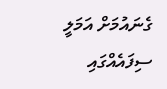ގެނައުމަށް އަމަލީ ސިފައެއްގައި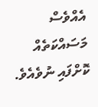އެއްވެސް މަސައްކަތެއް ކޮށްފައި ނުވެއެވެ.